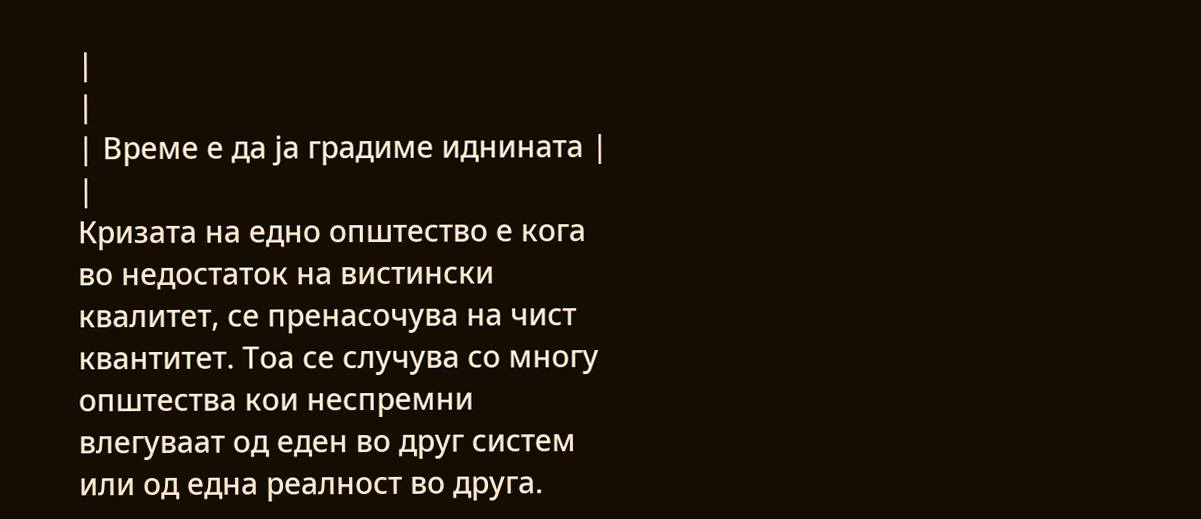|
|
| Време е да ја градиме иднината |
|
Кризата на едно општество е кога во недостаток на вистински квалитет, се пренасочува на чист квантитет. Тоа се случува со многу општества кои неспремни влегуваат од еден во друг систем или од една реалност во друга.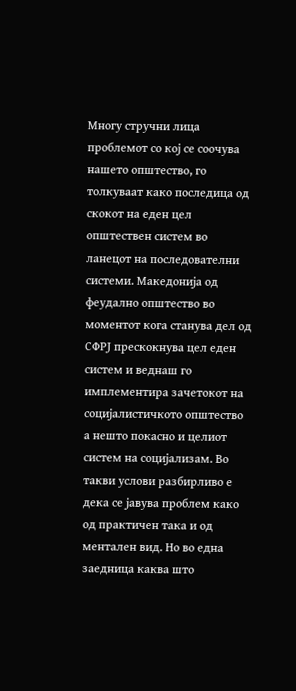Многу стручни лица проблемот со кој се соочува нашето општество, го толкуваат како последица од скокот на еден цел општествен систем во ланецот на последователни системи. Македонија од феудално општество во моментот кога станува дел од СФРЈ прескокнува цел еден систем и веднаш го имплементира зачетокот на социјалистичкото општество а нешто покасно и целиот систем на социјализам. Во такви услови разбирливо е дека се јавува проблем како од практичен така и од ментален вид. Но во една заедница каква што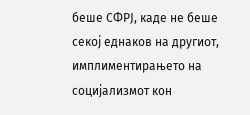беше СФРЈ, каде не беше секој еднаков на другиот, имплиментирањето на социјализмот кон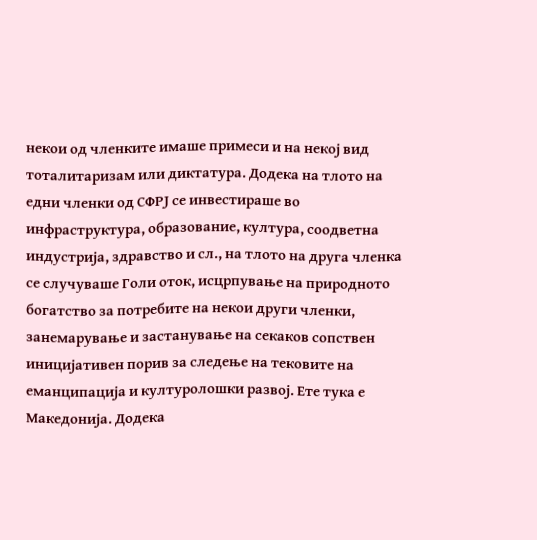некои од членките имаше примеси и на некој вид тоталитаризам или диктатура. Додека на тлото на едни членки од СФРЈ се инвестираше во инфраструктура, образование, култура, соодветна индустрија, здравство и сл., на тлото на друга членка се случуваше Голи оток, исцрпување на природното богатство за потребите на некои други членки, занемарување и застанување на секаков сопствен иницијативен порив за следење на тековите на еманципација и културолошки развој. Ете тука е Македонија. Додека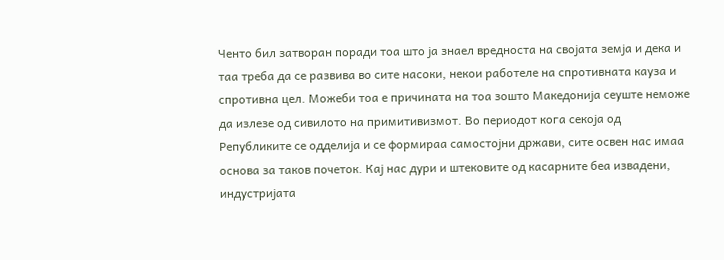Ченто бил затворан поради тоа што ја знаел вредноста на својата земја и дека и таа треба да се развива во сите насоки, некои работеле на спротивната кауза и спротивна цел. Можеби тоа е причината на тоа зошто Македонија сеуште неможе да излезе од сивилото на примитивизмот. Во периодот кога секоја од Републиките се одделија и се формираа самостојни држави, сите освен нас имаа основа за таков почеток. Кај нас дури и штековите од касарните беа извадени, индустријата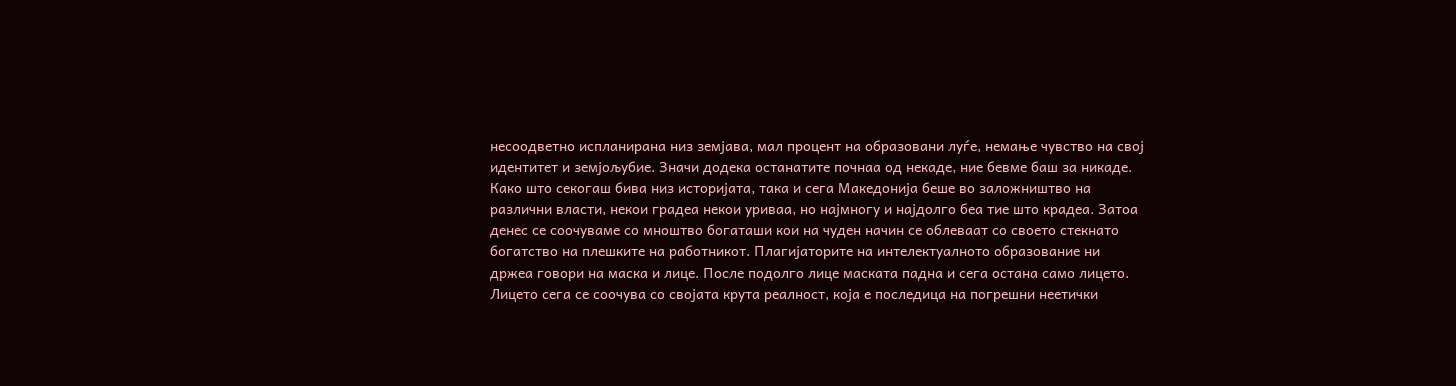несоодветно испланирана низ земјава, мал процент на образовани луѓе, немање чувство на свој идентитет и земјољубие. Значи додека останатите почнаа од некаде, ние бевме баш за никаде. Како што секогаш бива низ историјата, така и сега Македонија беше во заложништво на различни власти, некои градеа некои уриваа, но најмногу и најдолго беа тие што крадеа. Затоа денес се соочуваме со мноштво богаташи кои на чуден начин се облеваат со своето стекнато богатство на плешките на работникот. Плагијаторите на интелектуалното образование ни држеа говори на маска и лице. После подолго лице маската падна и сега остана само лицето. Лицето сега се соочува со својата крута реалност, која е последица на погрешни неетички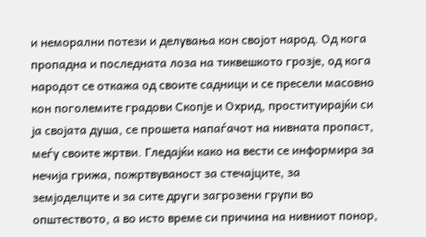и неморални потези и делувања кон својот народ. Од кога пропадна и последната лоза на тиквешкото грозје, од кога народот се откажа од своите садници и се пресели масовно кон поголемите градови Скопје и Охрид, проституирајќи си ја својата душа, се прошета напаѓачот на нивната пропаст, меѓу своите жртви. Гледајќи како на вести се информира за нечија грижа, пожртвуваност за стечајците, за земјоделците и за сите други загрозени групи во општеството, а во исто време си причина на нивниот понор,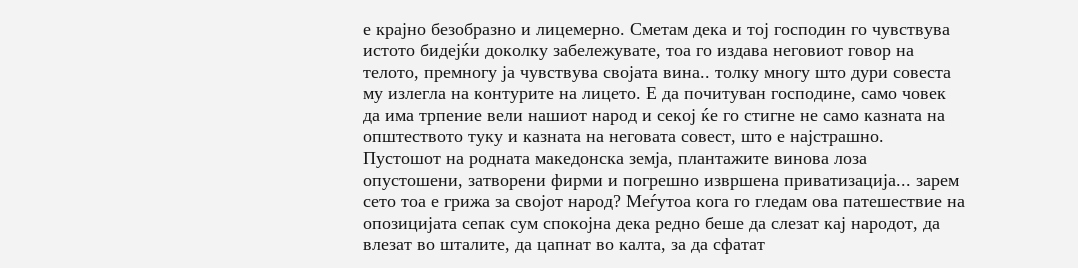е крајно безобразно и лицемерно. Сметам дека и тој господин го чувствува истото бидејќи доколку забележувате, тоа го издава неговиот говор на телото, премногу ја чувствува својата вина.. толку многу што дури совеста му излегла на контурите на лицето. Е да почитуван господине, само човек да има трпение вели нашиот народ и секој ќе го стигне не само казната на општеството туку и казната на неговата совест, што е најстрашно. Пустошот на родната македонска земја, плантажите винова лоза опустошени, затворени фирми и погрешно извршена приватизација... зарем сето тоа е грижа за својот народ? Меѓутоа кога го гледам ова патешествие на опозицијата сепак сум спокојна дека редно беше да слезат кај народот, да влезат во шталите, да цапнат во калта, за да сфатат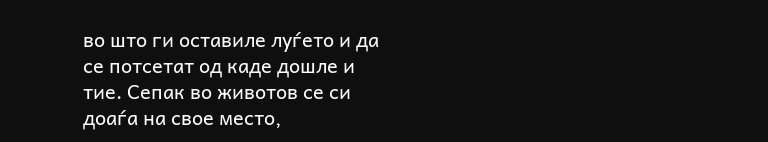во што ги оставиле луѓето и да се потсетат од каде дошле и тие. Сепак во животов се си доаѓа на свое место,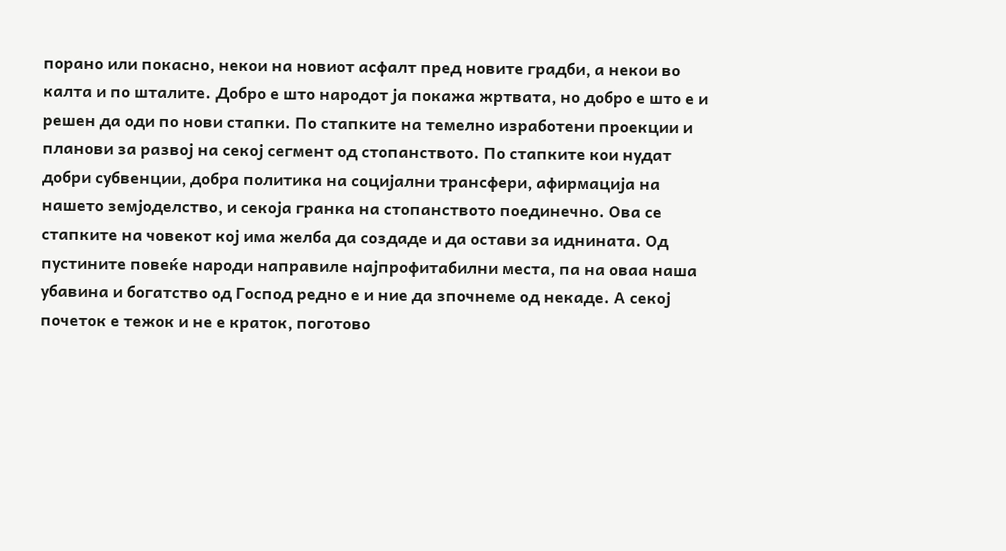порано или покасно, некои на новиот асфалт пред новите градби, а некои во калта и по шталите. Добро е што народот ја покажа жртвата, но добро е што е и решен да оди по нови стапки. По стапките на темелно изработени проекции и планови за развој на секој сегмент од стопанството. По стапките кои нудат добри субвенции, добра политика на социјални трансфери, афирмација на нашето земјоделство, и секоја гранка на стопанството поединечно. Ова се стапките на човекот кој има желба да создаде и да остави за иднината. Од пустините повеќе народи направиле најпрофитабилни места, па на оваа наша убавина и богатство од Господ редно е и ние да зпочнеме од некаде. А секој почеток е тежок и не е краток, поготово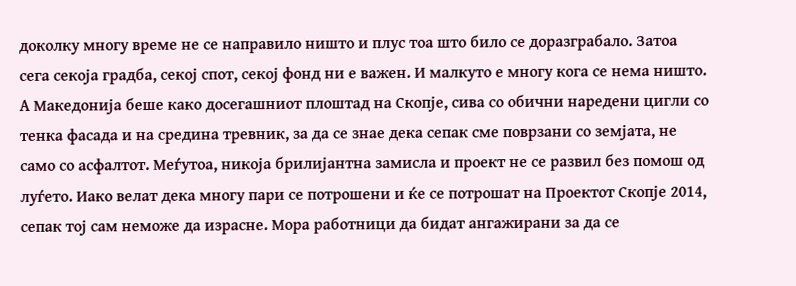доколку многу време не се направило ништо и плус тоа што било се доразграбало. Затоа сега секоја градба, секој спот, секој фонд ни е важен. И малкуто е многу кога се нема ништо. А Македонија беше како досегашниот плоштад на Скопје, сива со обични наредени цигли со тенка фасада и на средина тревник, за да се знае дека сепак сме поврзани со земјата, не само со асфалтот. Меѓутоа, никоја брилијантна замисла и проект не се развил без помош од луѓето. Иако велат дека многу пари се потрошени и ќе се потрошат на Проектот Скопје 2014, сепак тој сам неможе да израсне. Мора работници да бидат ангажирани за да се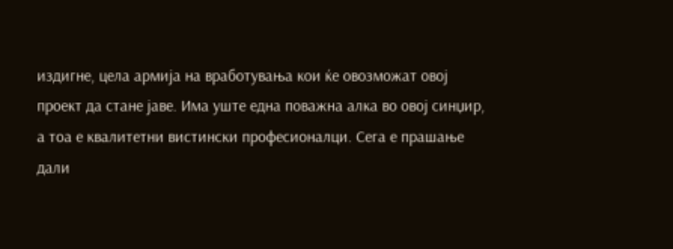издигне, цела армија на вработувања кои ќе овозможат овој проект да стане јаве. Има уште една поважна алка во овој синџир, а тоа е квалитетни вистински професионалци. Сега е прашање дали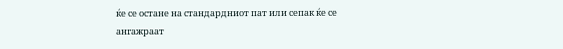ќе се остане на стандардниот пат или сепак ќе се ангажраат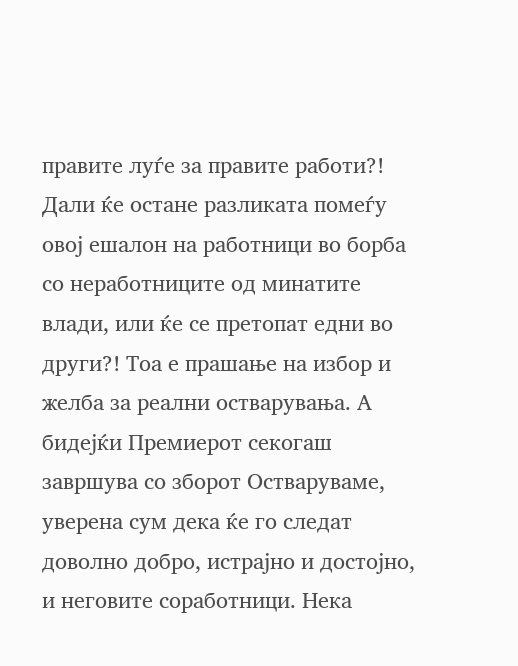правите луѓе за правите работи?! Дали ќе остане разликата помеѓу овој ешалон на работници во борба со неработниците од минатите влади, или ќе се претопат едни во други?! Тоа е прашање на избор и желба за реални остварувања. А бидејќи Премиерот секогаш завршува со зборот Остваруваме, уверена сум дека ќе го следат доволно добро, истрајно и достојно, и неговите соработници. Нека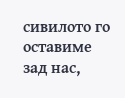сивилото го оставиме зад нас,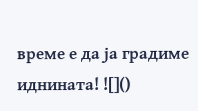време е да ја градиме иднината! ![]()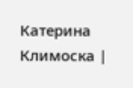Катерина Климоска |